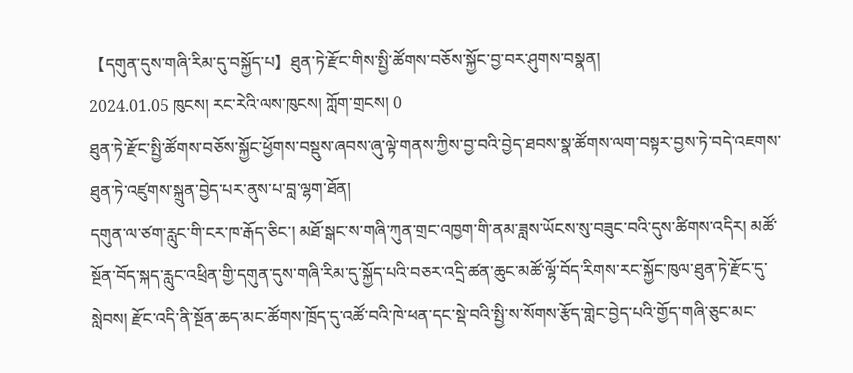【དགུན་དུས་གཞི་རིམ་དུ་བསྐྱོད་པ】ཐུན་ཏེ་རྫོང་གིས་སྤྱི་ཚོགས་བཅོས་སྐྱོང་བྱ་བར་ཤུགས་བསྣན།
2024.01.05 ཁུངས། རང་རེའི་ལས་ཁུངས། ཀློག་གྲངས། 0
ཐུན་ཏེ་རྫོང་སྤྱི་ཚོགས་བཅོས་སྐྱོང་ཕྱོགས་བསྡུས་ཞབས་ཞུ་ལྟེ་གནས་ཀྱིས་བྱ་བའི་བྱེད་ཐབས་སྣ་ཚོགས་ལག་བསྟར་བྱས་ཏེ་བདེ་འཇགས་ཐུན་ཏེ་འཛུགས་སྐྲུན་བྱེད་པར་ནུས་པ་བླ་ལྷག་ཐོན།
དགུན་ལ་ཙག་རླུང་གི་ངར་ཁ་རྒོད་ཅིང་། མཐོ་སྒང་ས་གཞི་ཀུན་གྲང་འཁྱག་གི་ནམ་ཟླས་ཡོངས་སུ་བཟུང་བའི་དུས་ཚིགས་འདིར། མཚོ་སྔོན་བོད་སྐད་རླུང་འཕྲིན་གྱི་དགུན་དུས་གཞི་རིམ་དུ་སྐྱོད་པའི་བཅར་འདྲི་ཚན་ཆུང་མཚོ་ལྷོ་བོད་རིགས་རང་སྐྱོང་ཁུལ་ཐུན་ཏེ་རྫོང་དུ་སླེབས། རྫོང་འདི་ནི་སྔོན་ཆད་མང་ཚོགས་ཁྲོད་དུ་འཚོ་བའི་ཁེ་ཕན་དང་སྡེ་བའི་སྤྱི་ས་སོགས་རྩོད་གླེང་བྱེད་པའི་གྱོད་གཞི་ཅུང་མང་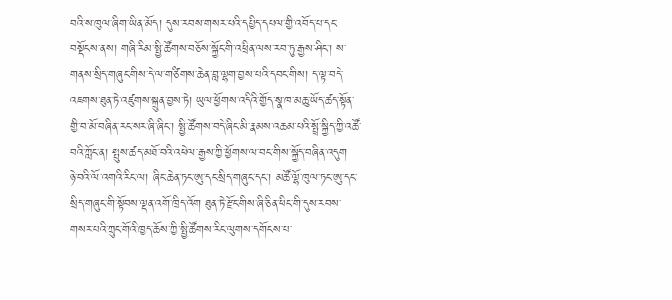བའི་ས་ཁུལ་ཞིག་ཡིན་མོད། དུས་རབས་གསར་པའི་དཔྱིད་དཔལ་གྱི་འབོད་པ་དང་བསྡོངས་ནས། གཞི་རིམ་སྤྱི་ཚོགས་བཅོས་སྐྱོང་གི་འཕྲིན་ལས་རབ་ཏུ་རྒྱས་ཤིང་། ས་གནས་སྲིད་གཞུང་གིས་དེ་ལ་གཙིགས་ཆེན་བླ་ལྷག་བྱས་པའི་དབང་གིས། ད་ལྟ་བདེ་འཇགས་ཐུན་ཏེ་འཛུགས་སྐྲུན་བྱས་ཏེ། ཡུལ་ཕྱོགས་འདིའི་གྱོད་སྣ་ཁ་མཆུ་ཡོད་ཚད་སྟོན་གྱི་བ་མོ་བཞིན་རང་སར་ཞི་ཞིང་། སྤྱི་ཚོགས་བདེ་ཞིང་མི་རྣམས་འཆམ་པའི་སྤྲོ་སྐྱིད་ཀྱི་འཚོ་བའི་ཀློང་ན། སྤུས་ཚད་མཐོ་བའི་འཕེལ་རྒྱས་ཀྱི་ཕྱོགས་ལ་བང་གིས་སྐྱོད་བཞིན་འདུག
ཉེ་བའི་ལོ་འགའི་རིང་ལ། ཞིང་ཆེན་ཏང་ཨུ་དང་སྲིད་གཞུང་དང་། མཚོ་ལྷོ་ཁུལ་ཏང་ཨུ་དང་སྲིད་གཞུང་གི་སྟོབས་ལྡན་འགོ་ཁྲིད་འོག ཐུན་ཏེ་རྫོང་གིས་ཞི་ཅིན་ཕིང་གི་དུས་རབས་གསར་པའི་ཀྲུང་གོའི་ཁྱད་ཆོས་ཀྱི་སྤྱི་ཚོགས་རིང་ལུགས་དགོངས་པ་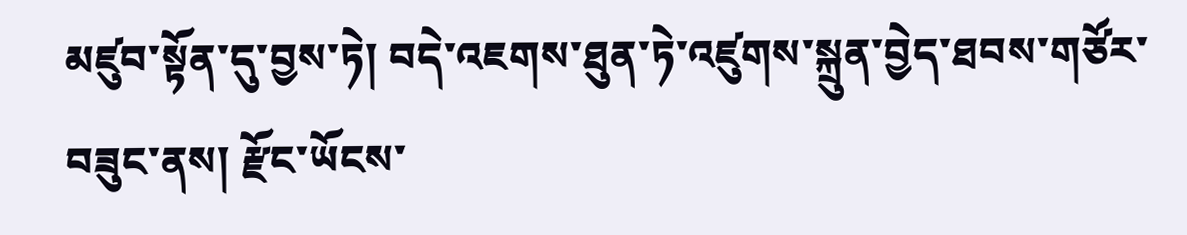མཛུབ་སྟོན་དུ་བྱས་ཏེ། བདེ་འཇགས་ཐུན་ཏེ་འཛུགས་སྐྲུན་བྱེད་ཐབས་གཙོར་བཟུང་ནས། རྫོང་ཡོངས་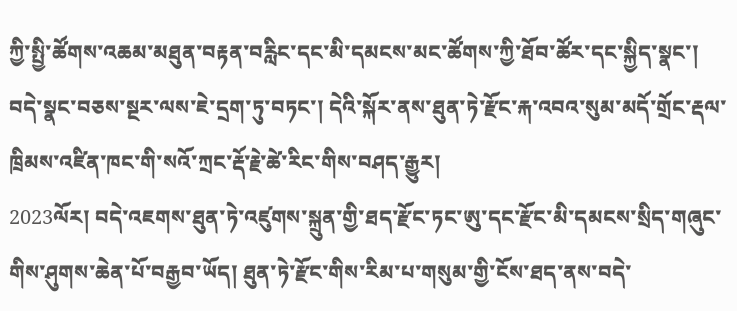ཀྱི་སྤྱི་ཚོགས་འཆམ་མཐུན་བརྟན་བརླིང་དང་མི་དམངས་མང་ཚོགས་ཀྱི་ཐོབ་ཚོར་དང་སྐྱིད་སྣང་། བདེ་སྣང་བཅས་སྔར་ལས་ཇེ་དྲག་ཏུ་བཏང་། དེའི་སྐོར་ནས་ཐུན་ཏེ་རྫོང་རྐ་འབའ་སུམ་མདོ་གྲོང་རྡལ་ཁྲིམས་འཛིན་ཁང་གི་སའོ་ཀྲང་རྡོ་རྗེ་ཚེ་རིང་གིས་བཤད་རྒྱུར།
2023ལོར། བདེ་འཇགས་ཐུན་ཏེ་འཛུགས་སྐྲུན་གྱི་ཐད་རྫོང་ཏང་ཨུ་དང་རྫོང་མི་དམངས་སྲིད་གཞུང་གིས་ཤུགས་ཆེན་པོ་བརྒྱབ་ཡོད། ཐུན་ཏེ་རྫོང་གིས་རིམ་པ་གསུམ་གྱི་ངོས་ཐད་ནས་བདེ་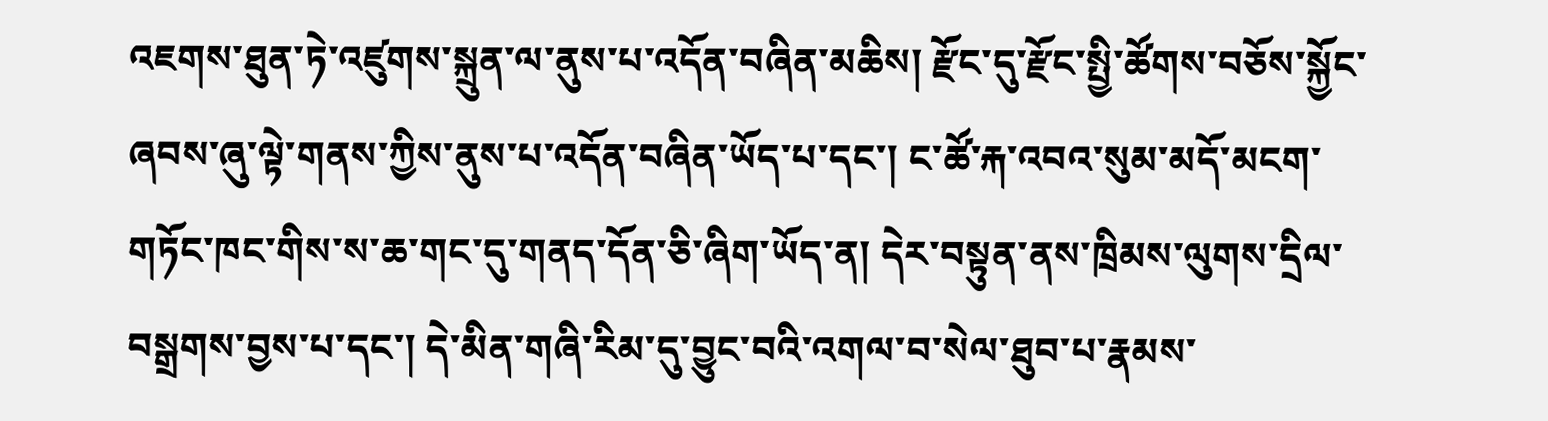འཇགས་ཐུན་ཏེ་འཛུགས་སྐྲུན་ལ་ནུས་པ་འདོན་བཞིན་མཆིས། རྫོང་དུ་རྫོང་སྤྱི་ཚོགས་བཅོས་སྐྱོང་ཞབས་ཞུ་ལྟེ་གནས་ཀྱིས་ནུས་པ་འདོན་བཞིན་ཡོད་པ་དང་། ང་ཚོ་རྐ་འབའ་སུམ་མདོ་མངག་གཏོང་ཁང་གིས་ས་ཆ་གང་དུ་གནད་དོན་ཅི་ཞིག་ཡོད་ན། དེར་བསྟུན་ནས་ཁྲིམས་ལུགས་དྲིལ་བསྒྲགས་བྱས་པ་དང་། དེ་མིན་གཞི་རིམ་དུ་བྱུང་བའི་འགལ་བ་སེལ་ཐུབ་པ་རྣམས་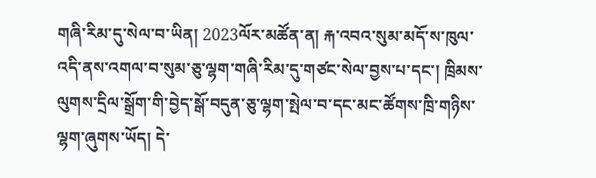གཞི་རིམ་དུ་སེལ་བ་ཡིན། 2023ལོར་མཚོན་ན། རྐ་འབའ་སུམ་མདོ་ས་ཁུལ་འདི་ནས་འགལ་བ་སུམ་ཅུ་ལྷག་གཞི་རིམ་དུ་གཙང་སེལ་བྱས་པ་དང་། ཁྲིམས་ལུགས་དྲིལ་སྒྲོག་གི་བྱེད་སྒོ་བདུན་ཅུ་ལྷག་སྤེལ་བ་དང་མང་ཚོགས་ཁྲི་གཉིས་ལྷག་ཞུགས་ཡོད། དེ་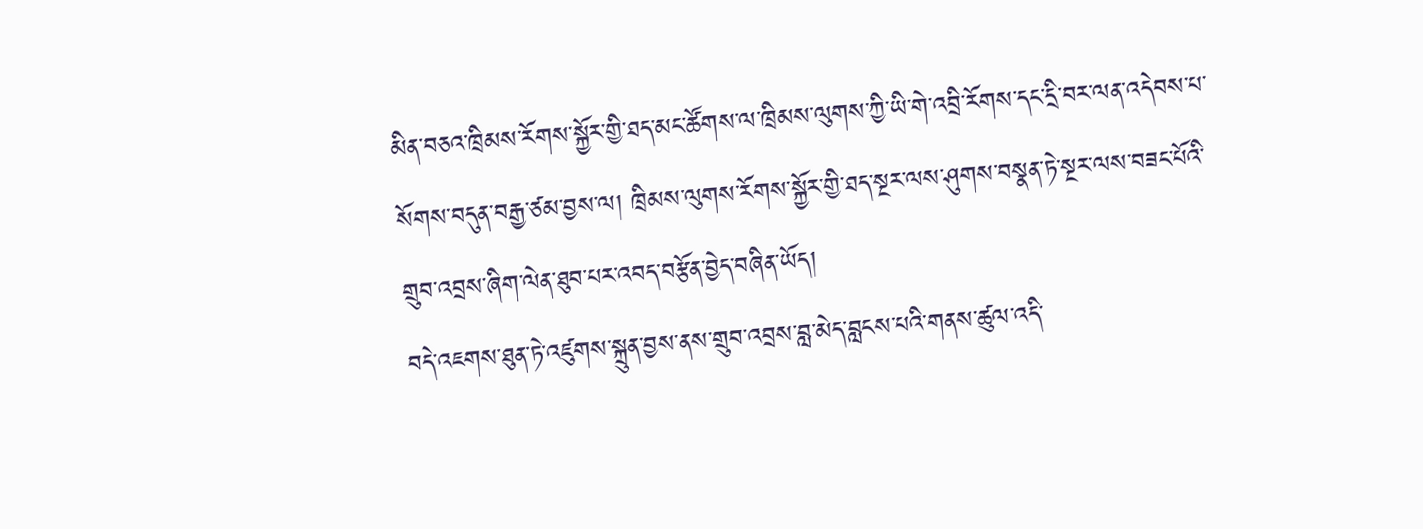མིན་བཅའ་ཁྲིམས་རོགས་སྐྱོར་གྱི་ཐད་མང་ཚོགས་ལ་ཁྲིམས་ལུགས་ཀྱི་ཡི་གེ་འབྲི་རོགས་དང་དྲི་བར་ལན་འདེབས་པ་སོགས་བདུན་བརྒྱ་ཙམ་བྱས་ལ། ཁྲིམས་ལུགས་རོགས་སྐྱོར་གྱི་ཐད་སྔར་ལས་ཤུགས་བསྣན་ཏེ་སྔར་ལས་བཟང་པོའི་གྲུབ་འབྲས་ཞིག་ལེན་ཐུབ་པར་འབད་བརྩོན་བྱེད་བཞིན་ཡོད།
བདེ་འཇགས་ཐུན་ཏེ་འཛུགས་སྐྲུན་བྱས་ནས་གྲུབ་འབྲས་བླ་མེད་བླངས་པའི་གནས་ཚུལ་འདི་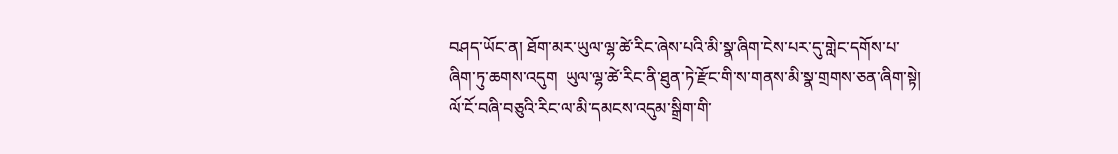བཤད་ཡོང་ན། ཐོག་མར་ཡུལ་ལྷ་ཚེ་རིང་ཞེས་པའི་མི་སྣ་ཞིག་ངེས་པར་དུ་གླེང་དགོས་པ་ཞིག་ཏུ་ཆགས་འདུག  ཡུལ་ལྷ་ཚེ་རིང་ནི་ཐུན་ཏེ་རྫོང་གི་ས་གནས་མི་སྣ་གྲགས་ཅན་ཞིག་སྟེ། ལོ་ངོ་བཞི་བཅུའི་རིང་ལ་མི་དམངས་འདུམ་སྒྲིག་གི་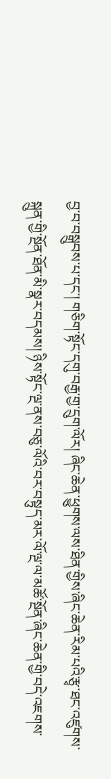བྱ་བ་བསྒྲུབས་པ་དང་། གཅིག་སྟོང་དགུ་བརྒྱ་གྱ་དྲུག་ལོར། ཞིང་ཆེན་ཕྱུགས་ལས་ཐིན་གྱིས་ཞིང་ཆེན་རིམ་པའི་རྩྭ་ཐང་འཛུགས་སྐྲུན་གྱི་སྔོན་ཐོན་མི་སྣར་བདམས། ཉིས་སྟོང་ལྔ་ནས་བཅུ་ལོའི་བར་བསྟུད་མར་ལོ་ལྔ་ལ་མཚོ་སྔོན་ཞིང་ཆེན་གྱི་བདེ་འཇགས་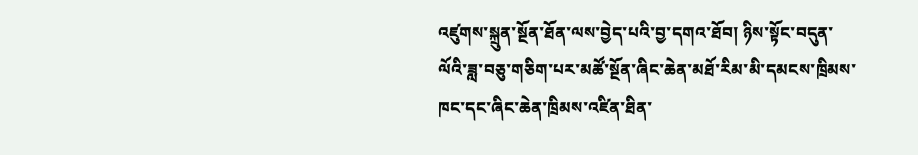འཛུགས་སྐྲུན་སྔོན་ཐོན་ལས་བྱེད་པའི་བྱ་དགའ་ཐོབ། ཉིས་སྟོང་བདུན་ལོའི་ཟླ་བཅུ་གཅིག་པར་མཚོ་སྔོན་ཞིང་ཆེན་མཐོ་རིམ་མི་དམངས་ཁྲིམས་ཁང་དང་ཞིང་ཆེན་ཁྲིམས་འཛིན་ཐིན་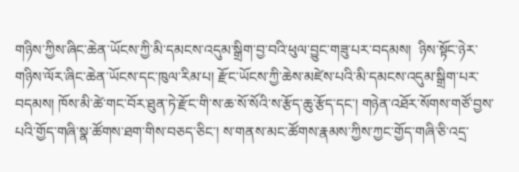གཉིས་ཀྱིས་ཞིང་ཆེན་ཡོངས་ཀྱི་མི་དམངས་འདུམ་སྒྲིག་བྱ་བའི་ཕུལ་བྱུང་གཟུ་པར་བདམས།  ཉིས་སྟོང་ཉེར་གཉིས་ལོར་ཞིང་ཆེན་ཡོངས་དང་ཁུལ་རིམ་པ། རྫོང་ཡོངས་ཀྱི་ཆེས་མཛེས་པའི་མི་དམངས་འདུམ་སྒྲིག་པར་བདམས། ཁོས་མི་ཚེ་གང་བོར་ཐུན་ཏེ་རྫོང་གི་ས་ཆ་སོ་སོའི་ས་རྩོད་ཆུ་རྩོད་དང་། གཉེན་འཐོར་སོགས་གཙོ་བྱས་པའི་གྱོད་གཞི་སྣ་ཚོགས་ཐག་གིས་བཅད་ཅིང་། ས་གནས་མང་ཚོགས་རྣམས་ཀྱིས་ཀྱང་གྱོད་གཞི་ཅི་འདྲ་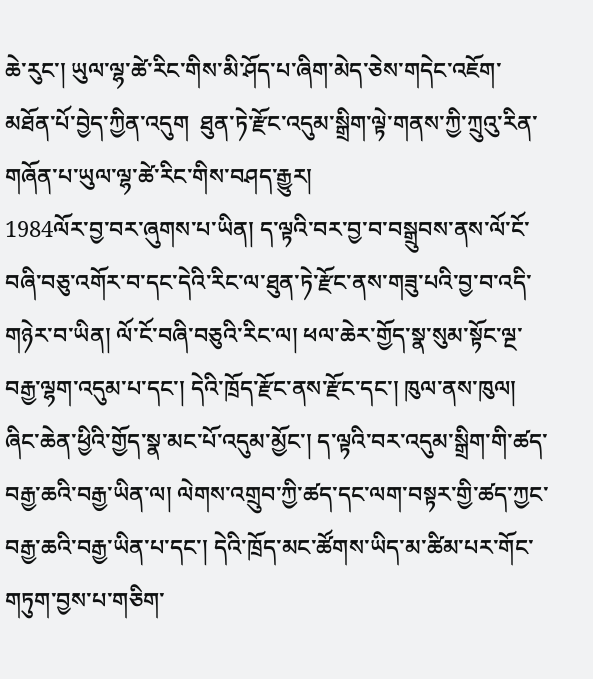ཆེ་རུང་། ཡུལ་ལྷ་ཚེ་རིང་གིས་མི་ཤོད་པ་ཞིག་མེད་ཅེས་གདེང་འཇོག་མཐོན་པོ་བྱེད་ཀྱིན་འདུག  ཐུན་ཏེ་རྫོང་འདུམ་སྒྲིག་ལྟེ་གནས་ཀྱི་ཀྲུའུ་རིན་གཞོན་པ་ཡུལ་ལྷ་ཚེ་རིང་གིས་བཤད་རྒྱུར།
1984ལོར་བྱ་བར་ཞུགས་པ་ཡིན། ད་ལྟའི་བར་བྱ་བ་བསྒྲུབས་ནས་ལོ་ངོ་བཞི་བཅུ་འགོར་བ་དང་དེའི་རིང་ལ་ཐུན་ཏེ་རྫོང་ནས་གཟུ་པའི་བྱ་བ་འདི་གཉེར་བ་ཡིན། ལོ་ངོ་བཞི་བཅུའི་རིང་ལ། ཕལ་ཆེར་གྱོད་སྣ་སུམ་སྟོང་ལྔ་བརྒྱ་ལྷག་འདུམ་པ་དང་། དེའི་ཁྲོད་རྫོང་ནས་རྫོང་དང་། ཁུལ་ནས་ཁུལ། ཞིང་ཆེན་ཕྱིའི་གྱོད་སྣ་མང་པོ་འདུམ་མྱོང་། ད་ལྟའི་བར་འདུམ་སྒྲིག་གི་ཚད་བརྒྱ་ཆའི་བརྒྱ་ཡིན་ལ། ལེགས་འགྲུབ་ཀྱི་ཚད་དང་ལག་བསྟར་གྱི་ཚད་ཀྱང་བརྒྱ་ཆའི་བརྒྱ་ཡིན་པ་དང་། དེའི་ཁྲོད་མང་ཚོགས་ཡིད་མ་ཚིམ་པར་གོང་གཏུག་བྱས་པ་གཅིག་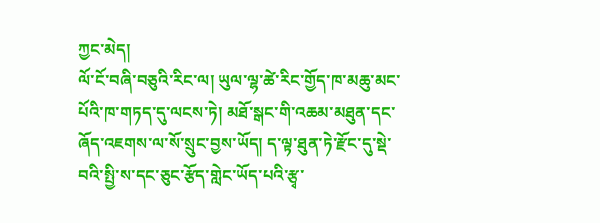ཀྱང་མེད།
ལོ་ངོ་བཞི་བཅུའི་རིང་ལ། ཡུལ་ལྷ་ཚེ་རིང་གྱོད་ཁ་མཆུ་མང་པོའི་ཁ་གཏད་དུ་ལངས་ཏེ། མཐོ་སྒང་གི་འཆམ་མཐུན་དང་ཞོད་འཇགས་ལ་སོ་སྲུང་བྱས་ཡོད། ད་ལྟ་ཐུན་ཏེ་རྫོང་དུ་སྡེ་བའི་སྤྱི་ས་དང་ཅུང་རྩོད་གླེང་ཡོད་པའི་རྩྭ་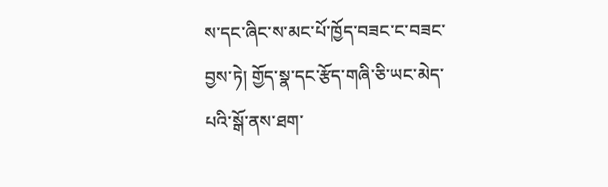ས་དང་ཞིང་ས་མང་པོ་ཁྱོད་བཟང་ང་བཟང་བྱས་ཏེ། གྱོད་སྣ་དང་རྩོད་གཞི་ཅི་ཡང་མེད་པའི་སྒོ་ནས་ཐག་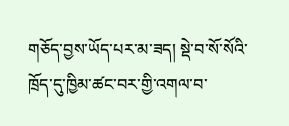གཅོད་བྱས་ཡོད་པར་མ་ཟད། སྡེ་བ་སོ་སོའི་ཁྲོད་དུ་ཁྱིམ་ཚང་བར་གྱི་འགལ་བ་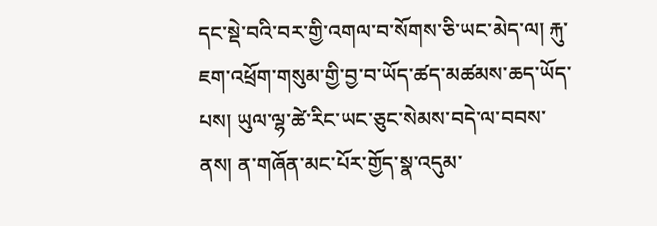དང་སྡེ་བའི་བར་གྱི་འགལ་བ་སོགས་ཅི་ཡང་མེད་ལ། རྐུ་ཇག་འཕྲོག་གསུམ་གྱི་བྱ་བ་ཡོད་ཚད་མཚམས་ཆད་ཡོད་པས། ཡུལ་ལྷ་ཚེ་རིང་ཡང་ཅུང་སེམས་བདེ་ལ་བབས་ནས། ན་གཞོན་མང་པོར་གྱོད་སྣ་འདུམ་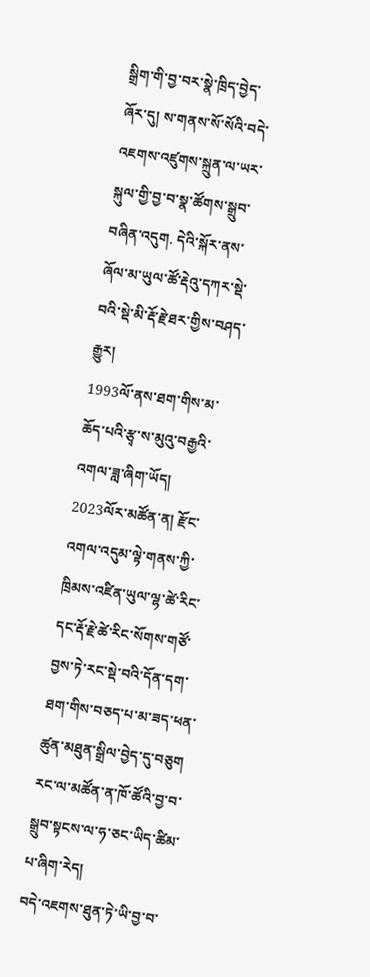སྒྲིག་གི་བྱ་བར་སྣེ་ཁྲིད་བྱེད་ཞོར་དུ། ས་གནས་སོ་སོའི་བདེ་འཇགས་འཛུགས་སྐྲུན་ལ་ཡར་སྐུལ་གྱི་བྱ་བ་སྣ་ཚོགས་སྒྲུབ་བཞིན་འདུག. དེའི་སྐོར་ནས་ཞོལ་མ་ཡུལ་ཚོ་རྡེའུ་དཀར་སྡེ་བའི་སྡེ་མི་རྡོ་རྗེ་ཐར་གྱིས་བཤད་རྒྱུར།
1993ལོ་ནས་ཐག་གིས་མ་ཆོད་པའི་རྩྭ་ས་མུའུ་བརྒྱའི་འགལ་ཟླ་ཞིག་ཡོད། 2023ལོར་མཚོན་ན། རྫོང་འགལ་འདུམ་ལྟེ་གནས་ཀྱི་ཁྲིམས་འཛིན་ཡུལ་ལྷ་ཚེ་རིང་དང་རྡོ་རྗེ་ཚེ་རིང་སོགས་གཙོ་བྱས་ཏེ་རང་སྡེ་བའི་དོན་དག་ཐག་གིས་བཅད་པ་མ་ཟད་ཕན་ཚུན་མཐུན་སྒྲིལ་བྱེད་དུ་བཅུག རང་ལ་མཚོན་ན་ཁོ་ཚོའི་བྱ་བ་སྒྲུབ་སྟངས་ལ་ཧ་ཅང་ཡིད་ཚིམ་པ་ཞིག་རེད།
བདེ་འཇགས་ཐུན་ཏེ་ཡི་བྱ་བ་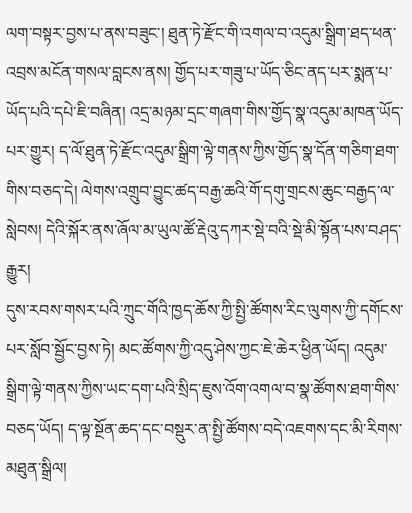ལག་བསྟར་བྱས་པ་ནས་བཟུང་། ཐུན་ཏེ་རྫོང་གི་འགལ་བ་འདུམ་སྒྲིག་ཐད་ཕན་འབྲས་མངོན་གསལ་བླངས་ནས། གྱོད་པར་གཟུ་པ་ཡོད་ཅིང་ནད་པར་སྨན་པ་ཡོད་པའི་དཔེ་ཇི་བཞིན། འདྲ་མཉམ་དྲང་གཞག་གིས་གྱོད་སྣ་འདུམ་མཁན་ཡོད་པར་གྱུར། ད་ལོ་ཐུན་ཏེ་རྫོང་འདུམ་སྒྲིག་ལྟེ་གནས་ཀྱིས་གྱོད་སྣ་དོན་གཅིག་ཐག་གིས་བཅད་དེ། ལེགས་འགྲུབ་བྱུང་ཚད་བརྒྱ་ཆའི་གོ་དགུ་གྲངས་ཆུང་བརྒྱད་ལ་སླེབས། དེའི་སྐོར་ནས་ཞོལ་མ་ཡུལ་ཚོ་རྡེའུ་དཀར་སྡེ་བའི་སྡེ་མི་སྟོན་པས་བཤད་རྒྱུར།
དུས་རབས་གསར་པའི་ཀྲུང་གོའི་ཁྱད་ཆོས་ཀྱི་སྤྱི་ཚོགས་རིང་ལུགས་ཀྱི་དགོངས་པར་སློབ་སྦྱོང་བྱས་ཏེ། མང་ཚོགས་ཀྱི་འདུ་ཤེས་ཀྱང་ཇེ་ཆེར་ཕྱིན་ཡོད། འདུམ་སྒྲིག་ལྟེ་གནས་ཀྱིས་ཡང་དག་པའི་སྲིད་ཇུས་འོག་འགལ་བ་སྣ་ཚོགས་ཐག་གིས་བཅད་ཡོད། ད་ལྟ་སྔོན་ཆད་དང་བསྡུར་ན་སྤྱི་ཚོགས་བདེ་འཇགས་དང་མི་རིགས་མཐུན་སྒྲིལ།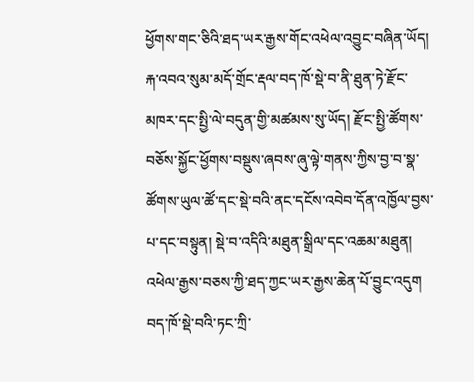ཕྱོགས་གང་ཅིའི་ཐད་ཡར་རྒྱས་གོང་འཕེལ་འབྱུང་བཞིན་ཡོད།
རྐ་འབའ་སུམ་མདོ་གྲོང་རྡལ་བད་ཁོ་སྡེ་བ་ནི་ཐུན་ཏེ་རྫོང་མཁར་དང་སྤྱི་ལེ་བདུན་གྱི་མཚམས་སུ་ཡོད། རྫོང་སྤྱི་ཚོགས་བཅོས་སྐྱོང་ཕྱོགས་བསྡུས་ཞབས་ཞུ་ལྟེ་གནས་ཀྱིས་བྱ་བ་སྣ་ཚོགས་ཡུལ་ཚོ་དང་སྡེ་བའི་ནང་དངོས་འབེབ་དོན་འཁྱོལ་བྱས་པ་དང་བསྟུན། སྡེ་བ་འདིའི་མཐུན་སྒྲིལ་དང་འཆམ་མཐུན། འཕེལ་རྒྱས་བཅས་ཀྱི་ཐད་ཀྱང་ཡར་རྒྱས་ཆེན་པོ་བྱུང་འདུག བད་ཁོ་སྡེ་བའི་ཏང་ཀྲི་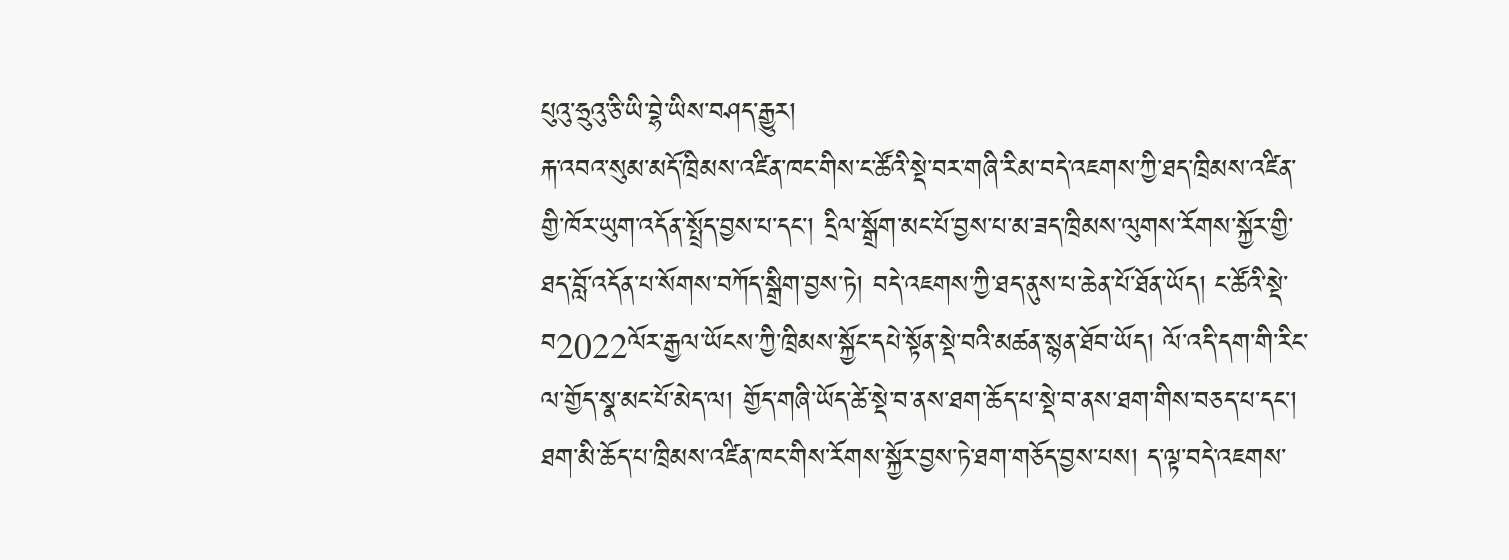པུའུ་ཧྲུའུ་ཅི་ཡི་བྷེ་ཡིས་བཤད་རྒྱུར།
རྐ་འབའ་སུམ་མདོ་ཁྲིམས་འཛིན་ཁང་གིས་ང་ཚོའི་སྡེ་བར་གཞི་རིམ་བདེ་འཇགས་ཀྱི་ཐད་ཁྲིམས་འཛིན་གྱི་ཁོར་ཡུག་འདོན་སྤྲོད་བྱས་པ་དང་། དྲིལ་སྒྲོག་མང་པོ་བྱས་པ་མ་ཟད་ཁྲིམས་ལུགས་རོགས་སྐྱོར་གྱི་ཐད་བློ་འདོན་པ་སོགས་བཀོད་སྒྲིག་བྱས་ཏེ། བདེ་འཇགས་ཀྱི་ཐད་ནུས་པ་ཆེན་པོ་ཐོན་ཡོད། ང་ཚོའི་སྡེ་བ2022ལོར་རྒྱལ་ཡོངས་ཀྱི་ཁྲིམས་སྐྱོང་དཔེ་སྟོན་སྡེ་བའི་མཚན་སྙན་ཐོབ་ཡོད། ལོ་འདི་དག་གི་རིང་ལ་གྱོད་སྣ་མང་པོ་མེད་ལ། གྱོད་གཞི་ཡོད་ཚེ་སྡེ་བ་ནས་ཐག་ཆོད་པ་སྡེ་བ་ནས་ཐག་གིས་བཅད་པ་དང་། ཐག་མི་ཆོད་པ་ཁྲིམས་འཛིན་ཁང་གིས་རོགས་སྐྱོར་བྱས་ཏེ་ཐག་གཅོད་བྱས་པས། ད་ལྟ་བདེ་འཇགས་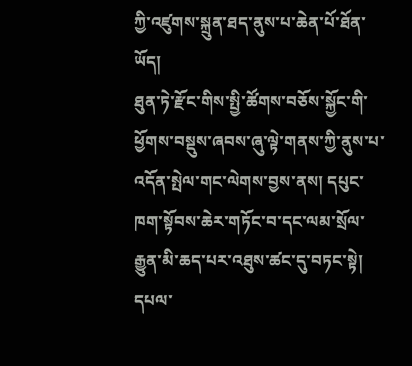ཀྱི་འཛུགས་སྐྲུན་ཐད་ནུས་པ་ཆེན་པོ་ཐོན་ཡོད།
ཐུན་ཏེ་རྫོང་གིས་སྤྱི་ཚོགས་བཅོས་སྐྱོང་གི་ཕྱོགས་བསྡུས་ཞབས་ཞུ་ལྟེ་གནས་ཀྱི་ནུས་པ་འདོན་སྤེལ་གང་ལེགས་བྱས་ནས། དཔུང་ཁག་སྟོབས་ཆེར་གཏོང་བ་དང་ལམ་སྲོལ་རྒྱུན་མི་ཆད་པར་འཐུས་ཚང་དུ་བཏང་སྟེ། དཔལ་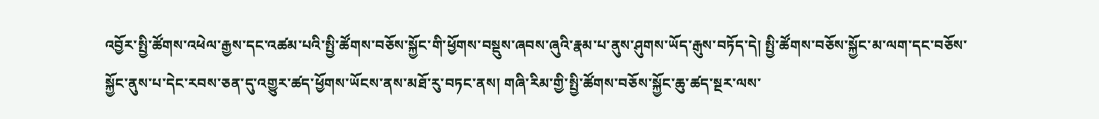འབྱོར་སྤྱི་ཚོགས་འཕེལ་རྒྱས་དང་འཚམ་པའི་སྤྱི་ཚོགས་བཅོས་སྐྱོང་གི་ཕྱོགས་བསྡུས་ཞབས་ཞུའི་རྣམ་པ་ནུས་ཤུགས་ཡོད་རྒུས་བཏོད་དེ། སྤྱི་ཚོགས་བཅོས་སྐྱོང་མ་ལག་དང་བཅོས་སྐྱོང་ནུས་པ་དེང་རབས་ཅན་དུ་འགྱུར་ཚད་ཕྱོགས་ཡོངས་ནས་མཐོ་རུ་བཏང་ནས། གཞི་རིམ་གྱི་སྤྱི་ཚོགས་བཅོས་སྐྱོང་ཆུ་ཚད་སྔར་ལས་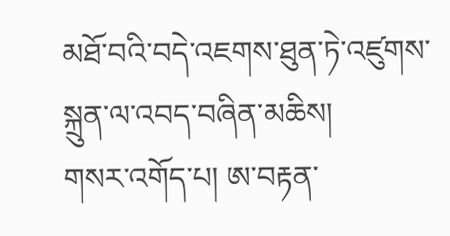མཐོ་བའི་བདེ་འཇགས་ཐུན་ཏེ་འཛུགས་སྐྲུན་ལ་འབད་བཞིན་མཆིས།
གསར་འགོད་པ། ཨ་བརྟན་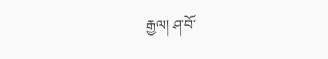རྒྱལ། ཤ་བོ་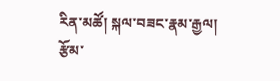རིན་མཚོ། སྐལ་བཟང་རྣམ་རྒྱལ།
རྩོམ་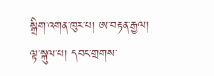སྒྲིག་འགན་ཁུར་པ། ཨ་བརྟན་རྒྱལ།
ལྟ་སྐུལ་པ། དབང་གྲགས་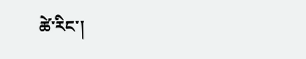ཚེ་རིང་།